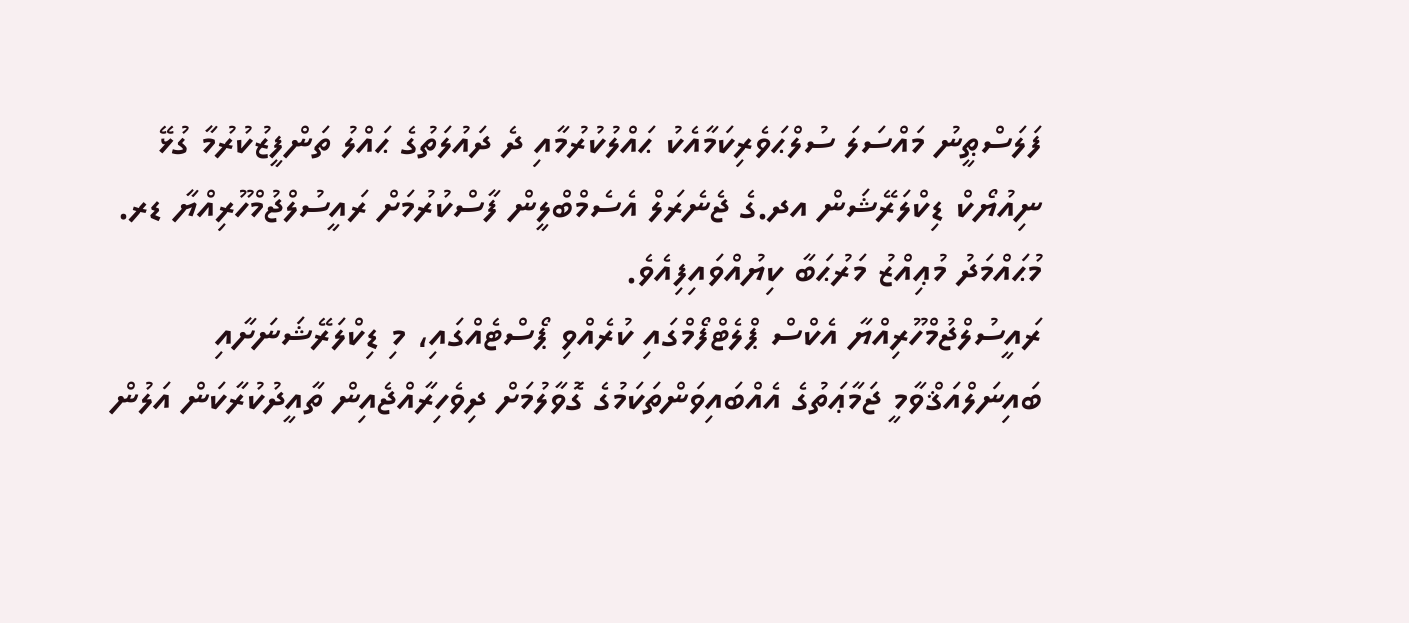ފަލަސްޠީނު މައްސަލަ ސުލްޙަވެރިކަމާއެކު ޙައްލުކުރުމާއި ދެ ދައުލަތުގެ ޙައްލު ތަންފީޒުކުރުމާ ގުޅޭ ނިއުޔޯކް ޑިކްލަރޭޝަން އދ.ގެ ޖެނެރަލް އެސެމްބްލީން ފާސްކުރުމަށް ރައީސުލްޖުމްހޫރިއްޔާ ޑރ. މުޙައްމަދު މުޢިއްޒު މަރުޙަބާ ކިޔުއްވައިފިއެވެ.
ރައީސުލްޖުމްހޫރިއްޔާ އެކްސް ޕްލެޓްފޯމްގައި ކުރެއްވި ޕޯސްޓެއްގައި، މި ޑިކްލަރޭޝަނަށާއި ބައިނަލްއަޤްވާމީ ޖަމާޢަތުގެ އެއްބައިވަންތަކަމުގެ ގޮވާލުމަށް ދިވެހިރާއްޖެއިން ތާއީދުކުރާކަން އަލުން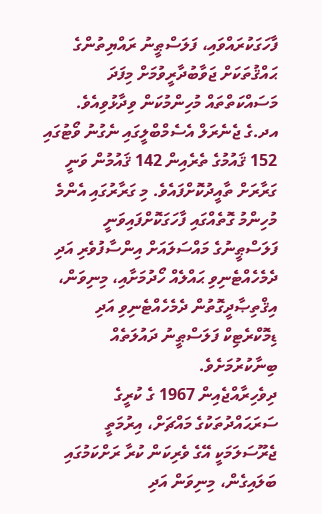ފާހަގަކުރައްވައި، ފަލަސްޠީނު ރައްޔިތުންގެ ޙައްޤުތަކަށް ޖަވާބުދާރީވުމަށް މިފަދަ މަސައްކަތްތައް މުހިންމުކަން ވިދާޅުވިއެވެ.
އދ.ގެ ޖެނެރަލް އެސެމްބްލީގައި ނެގުނު ވޯޓުގައި 152 ޤައުމުގެ ތެރެއިން 142 ޤައުމުން ވަނީ ގަރާރަށް ތާއީދުކޮށްފައެވެ. މި ގަރާރުގައި އެންމެ މުހިންމު ގޮތެއްގައި ފާހަގަކޮށްފައިވަނީ ފަލަސްޠީނުގެ މައްސަލައަށް އިންސާފުވެރި އަދި ދެމެހެއްޓެނިވި ޙައްލެއް ހޯދުމަށާއި، މިނިވަން، އިޤްތިޞާދީގޮތުން ދެމެހެއްޓެނިވި އަދި ޑިމޮކްރެޓިކް ފަލަސްޠީނު ދައުލަތެއް ބިނާކުރުމަށެވެ.
ދިވެހިރާއްޖެއިން 1967 ގެ ކުރީގެ ސަރަޙައްދުތަކުގެ މައްޗަށް، އިރުމަތީ ޖެރޫސަލަމަކީ އޭގެ ވެރިކަން ކުރާ ރަށްކަމުގައި ބަލައިގެން، މިނިވަން އަދި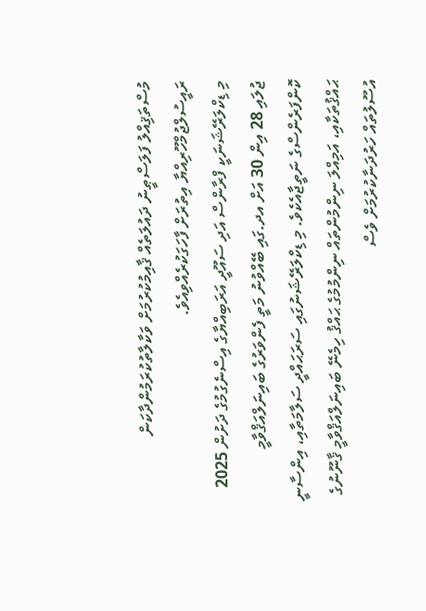މުސްތަޤިއްލު ފަލަސްޠީނު ދައުލަތެއް ޤާއިމުކުރުމަށް ވަކާލާތުކުރަމުންދާކަން ރައީސުލްޖުމްހޫރިއްޔާ އިތުރަށް ފާހަގަކުރެއްވިއެވެ.
މި ޑިކްލަރޭޝަނަކީ ފްރާންސް އަދި ސައޫދީ އަރަބިއްޔާގެ އިސްނެގުމުގެ ދަށުން 2025 ޖުލައި 28 އިން 30 އަށް އދ.ގައި ބޭއްވުނު މަތީ ފެންވަރުގެ ބައިނަލްއަޤްވާމީ ކޮންފަރެންސްގެ ނަތީޖާއެކެވެ. މި ޑިކްލަރޭޝަނުގައި ސަރަޙައްދީ ސަލާމަތާއި، އިންސާނީ ޙައްޤުތަކާއި، އަމިއްލަ ނިންމުންތައް ނިންމުމުގެ ޙައްޤު ހިމެނޭ ބައިނަލްއަޤްވާމީ ޤާނޫނުގެ އުސޫލުތައް ހަރުދަނާކުރުމަށް ވެސް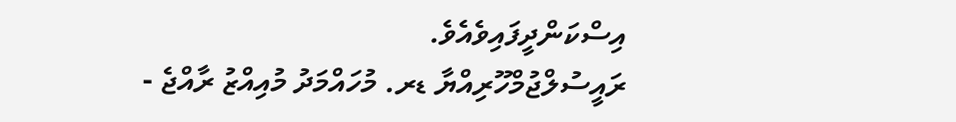އިސްކަންދީފައިވެއެވެ.
ރައީސުލްޖުމްހޫރިއްޔާ ޑރ. މުހައްމަދު މުއިއްޒު ރާއްޖެ -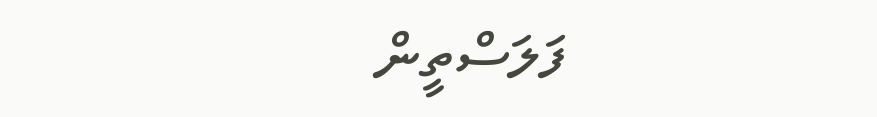ފަލަސްތީން